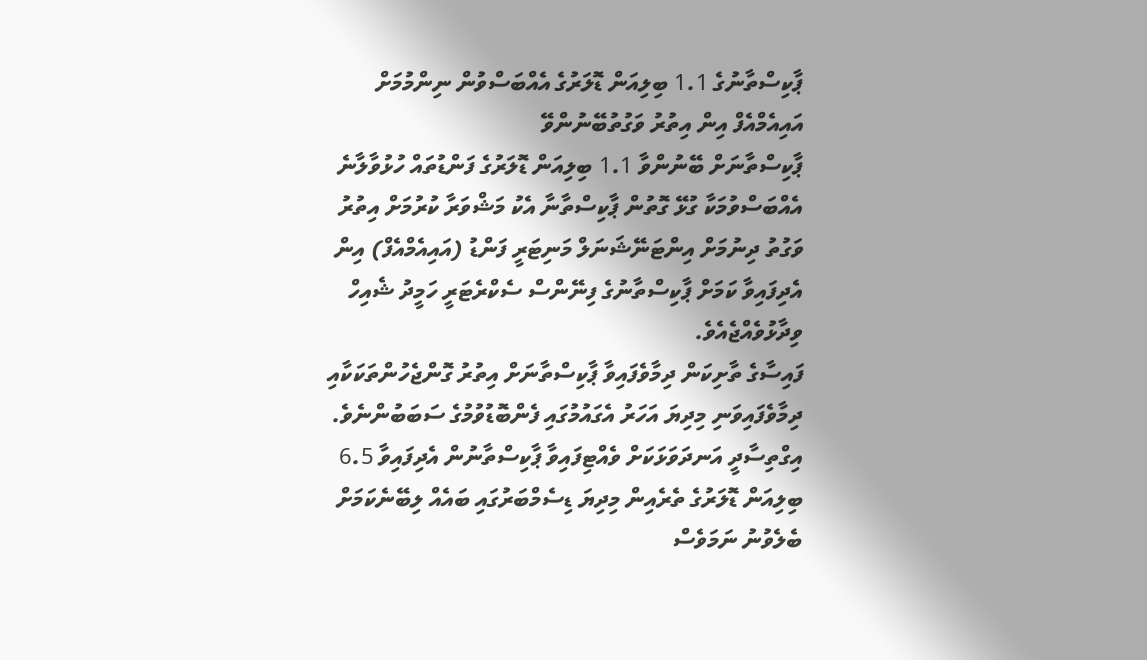ޕާކިސްތާނުގެ 1.1 ބިލިއަން ޑޮލަރުގެ އެއްބަސްވުން ނިންމުމަށް އައިއެމްއެފް އިން އިތުރު ވަގުތުބޭނުންވޭ
ޕާކިސްތާނަށް ބޭނުންވާ 1.1 ބިލިއަން ޑޮލަރުގެ ފަންޑުތައް ހުޅުވާލާނެ އެއްބަސްވުމަކާ ގުޅޭ ގޮތުން ޕާކިސްތާނާ އެކު މަޝްވަރާ ކުރުމަށް އިތުރު ވަގުތު ދިނުމަށް އިންޓަނޭޝަނަލް މަނިޓަރީ ފަންޑު (އައިއެމްއެފް) އިން އެދިފައިވާ ކަމަށް ޕާކިސްތާނުގެ ފިނޭންސް ސެކްރެޓަރީ ހަމީދު ޝެއިހް ވިދާޅުވެއްޖެއެވެ.
ފައިސާގެ ތާށިކަން ދިމާވެފައިވާ ޕާކިސްތާނަށް އިތުރު ގޮންޖެހުންތަކަކާއި ދިމާވެފައިވަނި މިދިޔަ އަހަރު އެގައުމުގައި ފެންބޮޑުވުމުގެ ސަބަބުންނެވެ. އިގްތިސާދީ އަނދަވަޅަކަށް ވެއްޓިފައިވާ ޕާކިސްތާނުން އެދިފައިވާ 6.5 ބިލިއަން ޑޮލަރުގެ ތެރެއިން މިދިޔަ ޑިސެމްބަރުގައި ބައެއް ލިބޭނެކަމަށް ބެލެވުނު ނަމަވެސް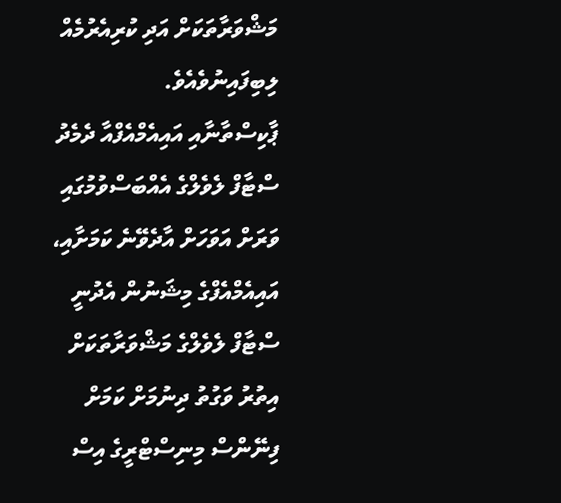މަޝްވަރާތަކަށް އަދި ކުރިއެރުމެއް ލިބިފައިނުވެއެވެ.
ޕާކިސްތާނާއި އައިއެމްއެފްއާ ދެމެދު ސްޓާފް ލެވެލްގެ އެއްބަސްވުމުގައި ވަރަށް އަވަހަށް އާދެވޭނެ ކަމަށާއި، އައިއެމްއެފްގެ މިޝަނުން އެދުނީ ސްޓާފް ލެވެލްގެ މަޝްވަރާތަކަށް އިތުރު ވަގުތު ދިނުމަށް ކަމަށް ފިނޭންސް މިނިސްޓްރީގެ އިސް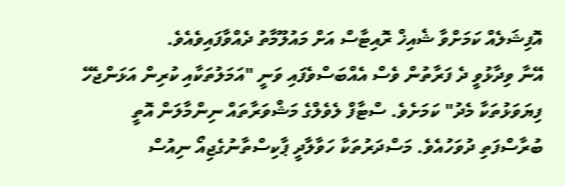އޮފިޝަލެއް ކަމަށްވާ ޝެއިޚް ރޮއިޓާސް އަށް މައުލޫމާތު ދެއްވާފައިވެއެވެ.
އޭނާ ވިދާޅުވީ ދެ ފަރާތުން ވެސް އެއްބަސްވެފައި ވަނީ "އަމަލުތަކާއި ކުރިން އަޅަންޖެހޭ ފިޔަވަޅުތަކާ މެދު" ކަމަށެވެ. ސްޓާފް ލެވެލްގެ މަޝްވަރާތައް ނިންމާލަން އޮތީ ބުރާސްފަތި ދުވަހުއެވެ. މަސްދަރުތަކާ ހަވާލާދީ ޕާކިސްތާނުގެޖިއޯ ނިއުސް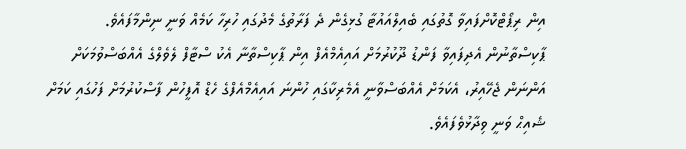އިން ރިޕޯޓްކޮށްފައިވާ ގޮތުގައި ބެއިލްއައުޓާ ގުޅިގެން ދެ ފަރާތުގެ މެދުގައި ހުރިހާ ކަމެއް ވަނީ ނިންމާފައެވެ.
ޕާކިސްތާނުން އެދިފައިވާ ފަންޑު ދޫކުރުމަށް އައިއެމްއެފް އިން ޕާކިސްތާނާ އެކު ސްޓާފް ލެވެލްގެ އެއްބަސްވުމަކަށް އަންނަން ޖެހޭއިރު، އެކަމަށް އެއްބަސްވާނީ އެމެރިކާގައި ހުންނަ އައިއެމްއެފްގެ ހެޑް އޮފީހުން ފާސްކުރުމަށް ފަހުގައި ކަމަށް ޝެއިޙް ވަނީ ވިދާޅުވެފައެވެ.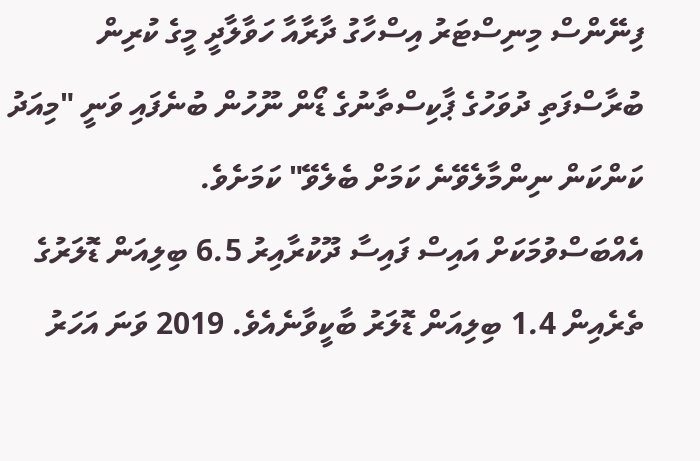ފިނޭންސް މިނިސްޓަރު އިސްހާގު ދާރާއާ ހަވާލާދީ މީގެ ކުރިން ބުރާސްފަތި ދުވަހުގެ ޕާކިސްތާނުގެ ޑޯން ނޫހުން ބުނެފައި ވަނީ "މިއަދު ކަންކަން ނިންމާލެވޭނެ ކަމަށް ބެލެވޭ" ކަމަށެވެ.
އެއްބަސްވުމަކަށް އައިސް ފައިސާ ދޫކުރާއިރު 6.5 ބިލިއަން ޑޮލަރުގެ ތެރެއިން 1.4 ބިލިއަން ޑޮލަރު ބާކީވާނެއެވެ. 2019 ވަނަ އަހަރު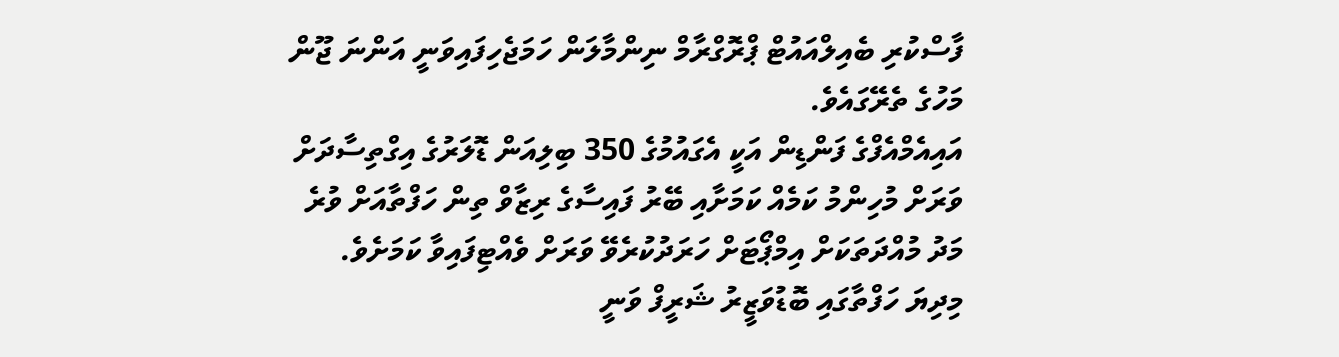ފާސްކުރި ބެއިލްއައުޓް ޕްރޮގްރާމް ނިންމާލަން ހަމަޖެހިފައިވަނީ އަންނަ ޖޫން މަހުގެ ތެރޭގައެވެ.
އައިއެމްއެފްގެ ފަންޑިން އަކީ އެގައުމުގެ 350 ބިލިއަން ޑޮލަރުގެ އިގްތިސާދަށް ވަރަށް މުހިންމު ކަމެއް ކަމަށާއި ބޭރު ފައިސާގެ ރިޒާވް ތިން ހަފްތާއަށް ވުރެ މަދު މުއްދަތަކަށް އިމްޕޯޓަށް ހަރަދުކުރެވޭ ވަރަށް ވެއްޓިފައިވާ ކަމަށެވެ. މިދިޔަ ހަފްތާގައި ބޮޑުވަޒީރު ޝަރީފް ވަނީ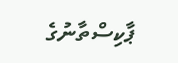ޕާކިސްތާނުގެ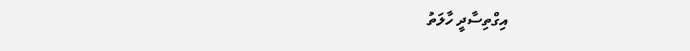އިގްތިސާދީ ހާލަތު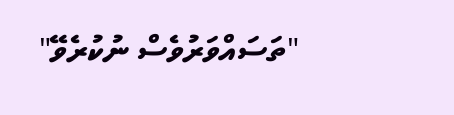"ތަސައްވަރުވެސް ނުކުރެވޭ"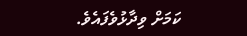ކަމަށް ވިދާޅުވެފައެވެ.